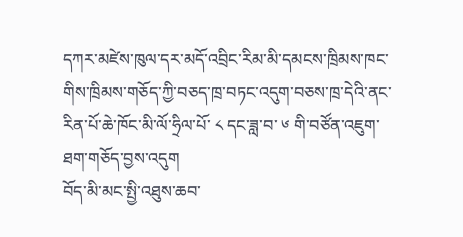དཀར་མཛེས་ཁུལ་དར་མདོ་འབྲིང་རིམ་མི་དམངས་ཁྲིམས་ཁང་གིས་ཁྲིམས་གཅོད་ཀྱི་བཅད་ཁྲ་བཏང་འདུག་བཅས་ཁྲ་དེའི་ནང་རིན་པོ་ཆེ་ཁོང་མི་ལོ་ཧྲིལ་པོ་ ༨ དང་ཟླ་བ་ ༦ གི་བཙོན་འཇུག་ཐག་གཅོད་བྱས་འདུག
བོད་མི་མང་སྤྱི་འཐུས་ཆབ་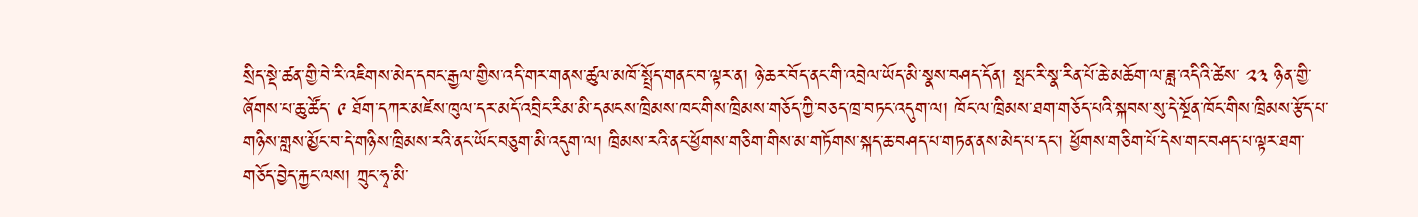སྲིད་སྡེ་ཚན་གྱི་བེ་རི་འཇིགས་མེད་དབང་རྒྱལ་གྱིས་འདི་གར་གནས་ཚུལ་མཁོ་སྤྲོད་གནང་བ་ལྟར་ན། ཉེ་ཆར་བོད་ནང་གི་འབྲེལ་ཡོད་མི་སྣས་བཤད་དོན། སྤང་རི་སྣ་རིན་པོ་ཆེ་མཆོག་ལ་ཟླ་འདིའི་ཚེས་ ༢༣ ཉིན་གྱི་ཞོགས་པ་ཆུ་ཚོད་ ༩ ཐོག་དཀར་མཛེས་ཁུལ་དར་མདོ་འབྲིང་རིམ་མི་དམངས་ཁྲིམས་ཁང་གིས་ཁྲིམས་གཅོད་ཀྱི་བཅད་ཁྲ་བཏང་འདུག་ལ། ཁོང་ལ་ཁྲིམས་ཐག་གཅོད་པའི་སྐབས་སུ་དེ་སྔོན་ཁོང་གིས་ཁྲིམས་རྩོད་པ་གཉིས་གླས་མྱོང་བ་དེ་གཉིས་ཁྲིམས་རའི་ནང་ཡོང་བཅུག་མི་འདུག་ལ། ཁྲིམས་རའི་ནང་ཕྱོགས་གཅིག་གིས་མ་གཏོགས་སྐད་ཆ་བཤད་པ་གཏན་ནས་མེད་པ་དང་། ཕྱོགས་གཅིག་པོ་དེས་གང་བཤད་པ་ལྟར་ཐག་གཅོད་བྱེད་རྐྱང་ལས། ཀྲུང་ཧྭ་མི་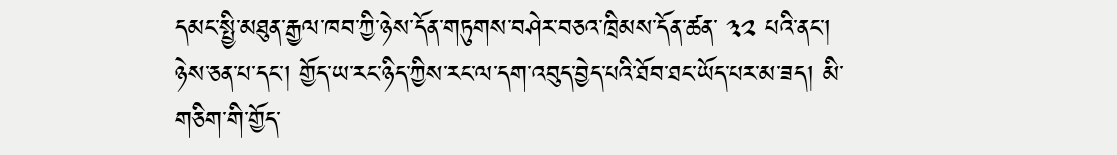དམང་སྤྱི་མཐུན་རྒྱལ་ཁབ་ཀྱི་ཉེས་དོན་གཏུགས་བཤེར་བཅའ་ཁྲིམས་དོན་ཚན་ ༣༢ པའི་ནང་། ཉེས་ཅན་པ་དང་། གྱོད་ཡ་རང་ཉིད་ཀྱིས་རང་ལ་དག་འབུད་བྱེད་པའི་ཐོབ་ཐང་ཡོད་པར་མ་ཟད། མི་གཅིག་གི་གྱོད་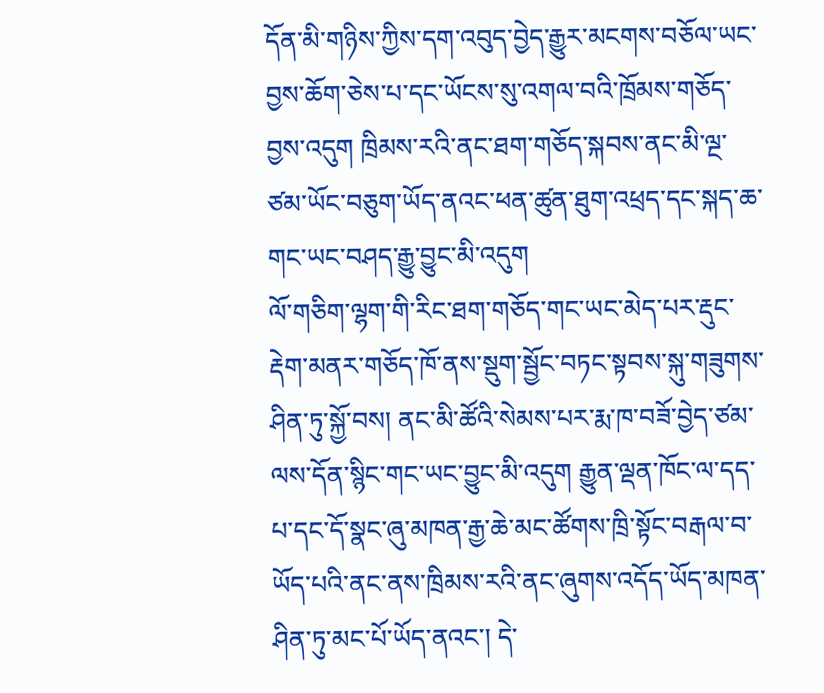དོན་མི་གཉིས་ཀྱིས་དག་འབུད་བྱེད་རྒྱུར་མངགས་བཅོལ་ཡང་བྱས་ཆོག་ཅེས་པ་དང་ཡོངས་སུ་འགལ་བའི་ཁྲོམས་གཅོད་བྱས་འདུག ཁྲིམས་རའི་ནང་ཐག་གཅོད་སྐབས་ནང་མི་ལྔ་ཙམ་ཡོང་བཅུག་ཡོད་ནའང་ཕན་ཚུན་ཐུག་འཕྲད་དང་སྐད་ཆ་གང་ཡང་བཤད་རྒྱུ་བྱུང་མི་འདུག
ལོ་གཅིག་ལྷག་གི་རིང་ཐག་གཅོད་གང་ཡང་མེད་པར་རྡུང་རྡེག་མནར་གཅོད་ཁོ་ནས་སྡུག་སྦྱོང་བཏང་སྟབས་སྐུ་གཟུགས་ཤིན་ཏུ་སྐྱོ་བས། ནང་མི་ཚོའི་སེམས་པར་རྨ་ཁ་བཟོ་བྱེད་ཙམ་ལས་དོན་སྙིང་གང་ཡང་བྱུང་མི་འདུག རྒྱུན་ལྡན་ཁོང་ལ་དད་པ་དང་དོ་སྣང་ཞུ་མཁན་རྒྱ་ཆེ་མང་ཚོགས་ཁྲི་སྟོང་བརྒལ་བ་ཡོད་པའི་ནང་ནས་ཁྲིམས་རའི་ནང་ཞུགས་འདོད་ཡོད་མཁན་ཤིན་ཏུ་མང་པོ་ཡོད་ནའང་། དེ་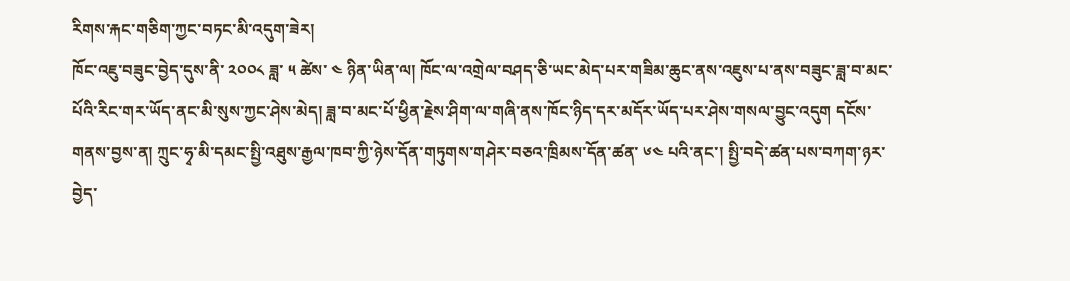རིགས་རྐང་གཅིག་ཀྱང་བཏང་མི་འདུག་ཟེར།
ཁོང་འཇུ་བཟུང་བྱེད་དུས་ནི་ ༢༠༠༨ ཟླ་ ༥ ཚེས་ ༤ ཉིན་ཡིན་ལ། ཁོང་ལ་འགྲེལ་བཤད་ཅི་ཡང་མེད་པར་གཟིམ་ཆུང་ནས་འཇུས་པ་ནས་བཟུང་ཟླ་བ་མང་པོའི་རིང་གར་ཡོད་ནང་མི་སུས་ཀྱང་ཤེས་མེད། ཟླ་བ་མང་པོ་ཕྱིན་རྗེས་ཤིག་ལ་གཞི་ནས་ཁོང་ཉིད་དར་མདོར་ཡོད་པར་ཤེས་གསལ་བྱུང་འདུག དངོས་གནས་བྱས་ན། ཀྲུང་ཧྭ་མི་དམང་སྤྱི་འཐུས་རྒྱལ་ཁབ་ཀྱི་ཉེས་དོན་གཏུགས་གཤེར་བཅའ་ཁྲིམས་དོན་ཚན་ ༦༤ པའི་ནང་། སྤྱི་བདེ་ཚན་པས་བཀག་ཉར་བྱེད་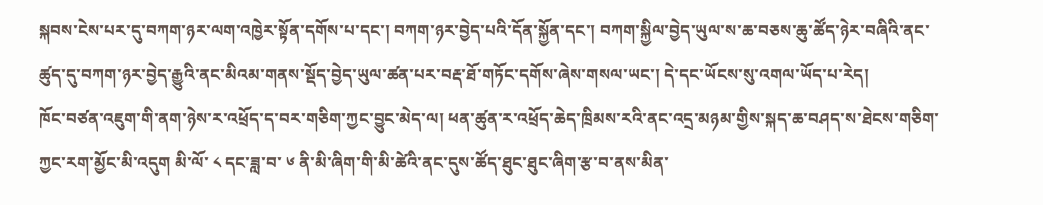སྐབས་ངེས་པར་དུ་བཀག་ཉར་ལག་འཁྱེར་སྟོན་དགོས་པ་དང་། བཀག་ཉར་བྱེད་པའི་དོན་སྐྱོན་དང་། བཀག་སྐྱིལ་བྱེད་ཡུལ་ས་ཆ་བཅས་ཆུ་ཚོད་ཉེར་བཞིའི་ནང་ཚུད་དུ་བཀག་ཉར་བྱེད་རྒྱུའི་ནང་མིའམ་གནས་སྡོད་བྱེད་ཡུལ་ཚན་པར་བརྡ་ཐོ་གཏོང་དགོས་ཞེས་གསལ་ཡང་། དེ་དང་ཡོངས་སུ་འགལ་ཡོད་པ་རེད།
ཁོང་བཙན་འཇུག་གི་ནག་ཉེས་ར་འཕྲོད་ད་བར་གཅིག་ཀྱང་བྱུང་མེད་ལ། ཕན་ཚུན་ར་འཕྲོད་ཆེད་ཁྲིམས་རའི་ནང་འདྲ་མཉམ་གྱིས་སྐད་ཆ་བཤད་ས་ཐེངས་གཅིག་ཀྱང་རག་མྱོང་མི་འདུག མི་ལོ་ ༨ དང་ཟླ་བ་ ༦ ནི་མི་ཞིག་གི་མི་ཚེའི་ནང་དུས་ཚོད་ཐུང་ཐུང་ཞིག་རྩ་བ་ནས་མིན་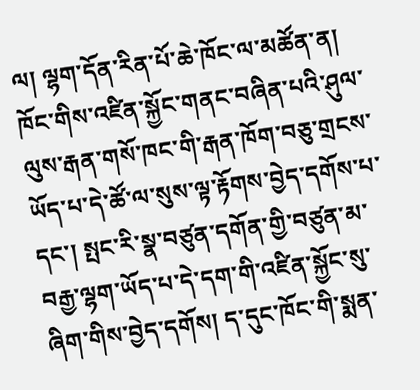ལ། ལྷག་དོན་རིན་པོ་ཆེ་ཁོང་ལ་མཚོན་ན། ཁོང་གིས་འཛིན་སྐྱོང་གནང་བཞིན་པའི་ཤུལ་ལུས་རྒན་གསོ་ཁང་གི་རྒན་ཁོག་བཅུ་གྲངས་ཡོད་པ་དེ་ཚོ་ལ་སུས་ལྟ་རྟོགས་བྱེད་དགོས་པ་དང་། སྤང་རི་སྣ་བཙུན་དགོན་གྱི་བཙུན་མ་བརྒྱ་ལྷག་ཡོད་པ་དེ་དག་གི་འཛིན་སྐྱོང་སུ་ཞིག་གིས་བྱེད་དགོས། ད་དུང་ཁོང་གི་སྨན་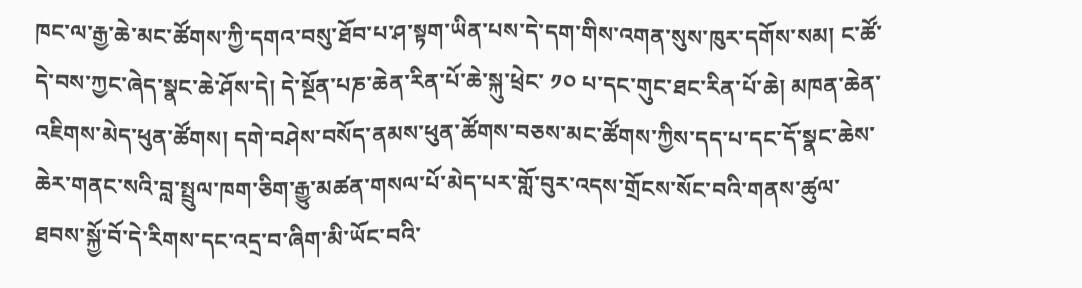ཁང་ལ་རྒྱ་ཆེ་མང་ཚོགས་ཀྱི་དགའ་བསུ་ཐོབ་པ་ཤ་སྟག་ཡིན་པས་དེ་དག་གིས་འགན་སུས་ཁུར་དགོས་སམ། ང་ཚོ་དེ་བས་ཀྱང་ཞེད་སྣང་ཆེ་ཤོས་དེ། དེ་སྔོན་པཎ་ཆེན་རིན་པོ་ཆེ་སྐུ་ཕྲེང་ ༡༠ པ་དང་གུང་ཐང་རིན་པོ་ཆེ། མཁན་ཆེན་འཇིགས་མེད་ཕུན་ཚོགས། དགེ་བཤེས་བསོད་ནམས་ཕུན་ཚོགས་བཅས་མང་ཚོགས་ཀྱིས་དད་པ་དང་དོ་སྣང་ཆེས་ཆེར་གནང་སའི་བླ་སྤྲུལ་ཁག་ཅིག་རྒྱུ་མཚན་གསལ་པོ་མེད་པར་གློ་བུར་འདས་གྲོངས་སོང་བའི་གནས་ཚུལ་ཐབས་སྐྱོ་བོ་དེ་རིགས་དང་འདྲ་བ་ཞིག་མི་ཡོང་བའི་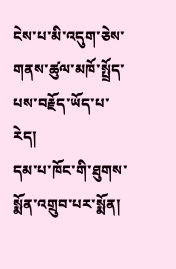ངེས་པ་མི་འདུག་ཅེས་གནས་ཚུལ་མཁོ་སྤྲོད་པས་བརྗོད་ཡོད་པ་རེད།
དམ་པ་ཁོང་གི་ཐུགས་སྨོན་འགྲུབ་པར་སྨོན།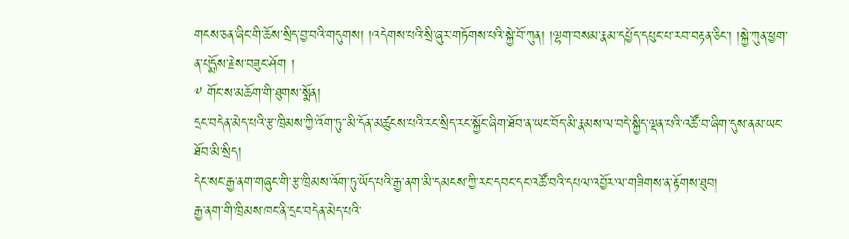གངས་ཅན་ཞིང་གི་ཆོས་སྲིད་བྱ་བའི་གདུགས། །འདེགས་པའི་སྲི་ཞུར་གཏོགས་པའི་སྐྱེ་བོ་ཀུན། །ལྷག་བསམ་རྣམ་དཔྱོད་དཔུང་པ་རབ་བརྟན་ཅིང་། །སྐྱེ་ཀུན་ཕྱག་ན་པདྨོས་རྗེས་བཟུང་ཤོག །
༸ གོང་ས་མཆོག་གི་ཐུགས་སྨོན།
དྲང་བདེན་མེད་པའི་རྩ་ཁྲིམས་ཀྱི་འོག་ཏུ་་མི་དོན་མཚུངས་པའི་རང་སྲིད་རང་སྐྱོང་ཞིག་ཐོབ་ན་ཡང་བོད་མི་རྣམས་ལ་བདེ་སྐྱིད་ལྡན་པའི་འཚོ་བ་ཞིག་དུས་ནམ་ཡང་ཐོབ་མི་སྲིད།
དེང་སང་རྒྱ་ནག་གཞུང་གི་རྩ་ཁྲིམས་འོག་ཏུ་ཡོད་པའི་རྒྱ་ནག་མི་དམངས་ཀྱི་རང་དབང་དང་འཚོ་བའི་དཔལ་འབྱོར་ལ་གཟིགས་ན་རྟོགས་ཐུབ།
རྒྱ་ནག་གི་ཁྲིམས་ཁང་ནི་དྲང་བདེན་མེད་པའི་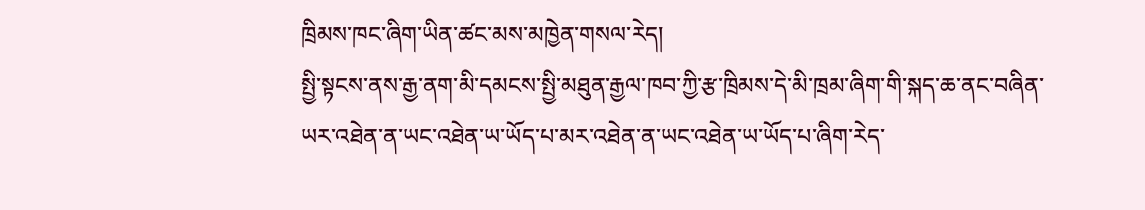ཁྲིམས་ཁང་ཞིག་ཡིན་ཚང་མས་མཁྱེན་གསལ་རེད།
སྤྱི་སྟངས་ནས་རྒྱ་ནག་མི་དམངས་སྤྱི་མཐུན་རྒྱལ་ཁབ་ཀྱི་རྩ་ཁྲིམས་དེ་མི་ཁྲམ་ཞིག་གི་སྐད་ཆ་ནང་བཞིན་ཡར་འཐེན་ན་ཡང་འཐེན་ཡ་ཡོད་པ་མར་འཐེན་ན་ཡང་འཐེན་ཡ་ཡོད་པ་ཞིག་རེད་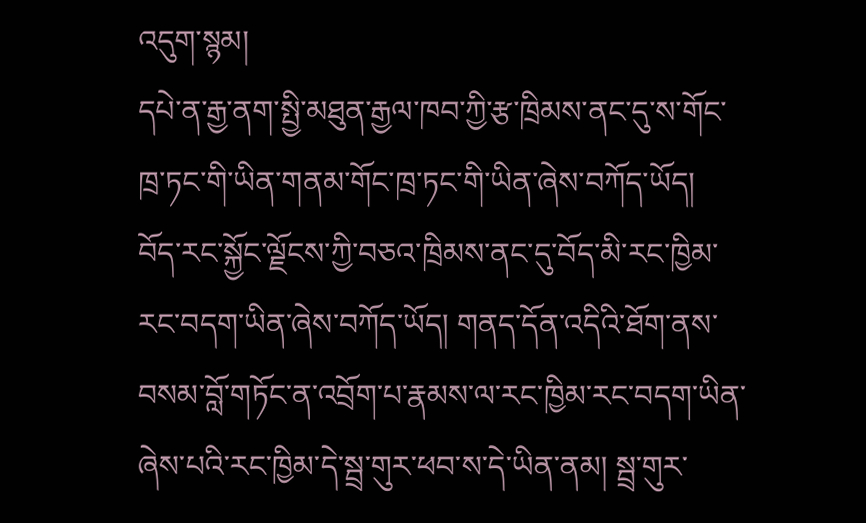འདུག་སྙམ།
དཔེ་ན་རྒྱ་ནག་སྤྱི་མཐུན་རྒྱལ་ཁབ་ཀྱི་རྩ་ཁྲིམས་ནང་དུ་ས་གོང་ཁྲ་ཏང་གི་ཡིན་གནམ་གོང་ཁྲ་ཏང་གི་ཡིན་ཞེས་བཀོད་ཡོད།
བོད་རང་སྐྱོང་ལྗོངས་ཀྱི་བཅའ་ཁྲིམས་ནང་དུ་བོད་མི་རང་ཁྱིམ་རང་བདག་ཡིན་ཞེས་བཀོད་ཡོད། གནད་དོན་འདིའི་ཐོག་ནས་བསམ་བློ་གཏོང་ན་འབྲོག་པ་རྣམས་ལ་རང་ཁྱིམ་རང་བདག་ཡིན་ཞེས་པའི་རང་ཁྱིམ་དེ་སྦྲ་གུར་ཕབ་ས་དེ་ཡིན་ནམ། སྦྲ་གུར་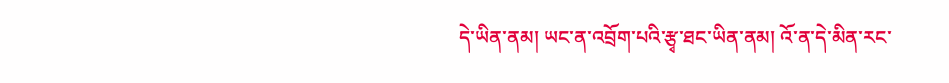དེ་ཡིན་ནམ། ཡང་ན་འབྲོག་པའི་རྩྭ་ཐང་ཡིན་ནམ། འོ་ན་དེ་མིན་རང་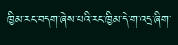ཁྱིམ་རང་བདག་ཞེས་པའི་རང་ཁྱིམ་དེ་ག་འདྲ་ཞིག་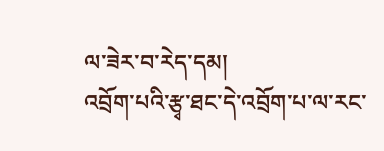ལ་ཟེར་བ་རེད་དམ།
འབྲོག་པའི་རྩྭ་ཐང་དེ་འབྲོག་པ་ལ་རང་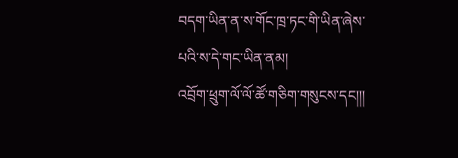བདག་ཡིན་ན་ས་གོང་ཁྲ་ཏང་གི་ཡིན་ཞེས་པའི་ས་དེ་གང་ཡིན་ནམ།
འབྲོག་ཕྲུག་ལོ་ལོ་ཚོ་གཅིག་གསུངས་དང།།།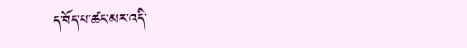ད་བོད་པ་ཚང་མར་འདི་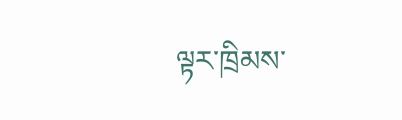ལྟར་ཁྲིམས་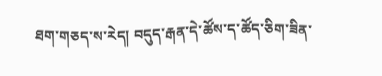ཐག་གཅད་ས་རེད། བདུད་རྒན་དེ་ཚོས་ད་ཚོད་ཅིག་ཟིན་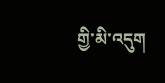གྱི་མི་འདུག